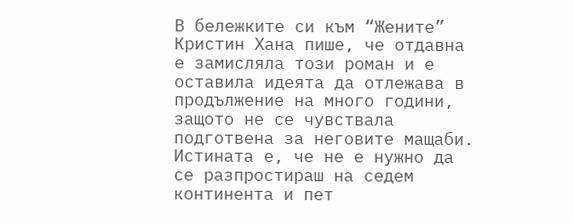В бележките си към “Жените” Кристин Хана пише, че отдавна е замисляла този роман и е оставила идеята да отлежава в продължение на много години, защото не се чувствала подготвена за неговите мащаби. Истината е, че не е нужно да се разпростираш на седем континента и пет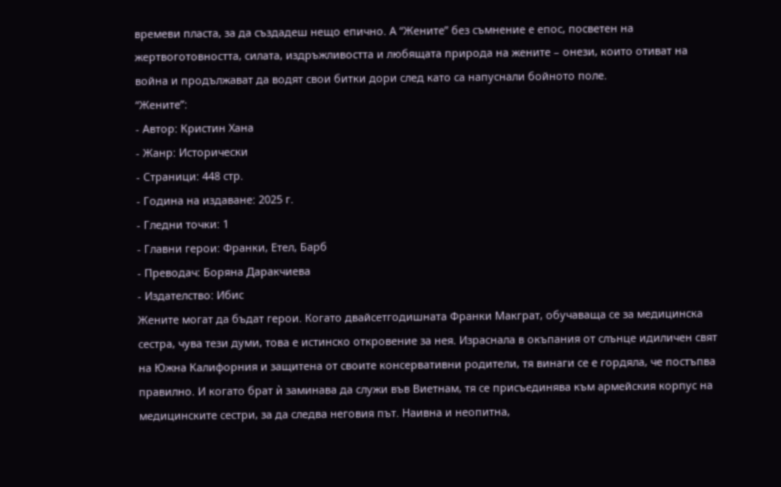времеви пласта, за да създадеш нещо епично. А “Жените” без съмнение е епос, посветен на жертвоготовността, силата, издръжливостта и любящата природа на жените – онези, които отиват на война и продължават да водят свои битки дори след като са напуснали бойното поле.
“Жените”:
- Автор: Кристин Хана
- Жанр: Исторически
- Страници: 448 стр.
- Година на издаване: 2025 г.
- Гледни точки: 1
- Главни герои: Франки, Етел, Барб
- Преводач: Боряна Даракчиева
- Издателство: Ибис
Жените могат да бъдат герои. Когато двайсетгодишната Франки Макграт, обучаваща се за медицинска сестра, чува тези думи, това е истинско откровение за нея. Израснала в окъпания от слънце идиличен свят на Южна Калифорния и защитена от своите консервативни родители, тя винаги се е гордяла, че постъпва правилно. И когато брат ѝ заминава да служи във Виетнам, тя се присъединява към армейския корпус на медицинските сестри, за да следва неговия път. Наивна и неопитна,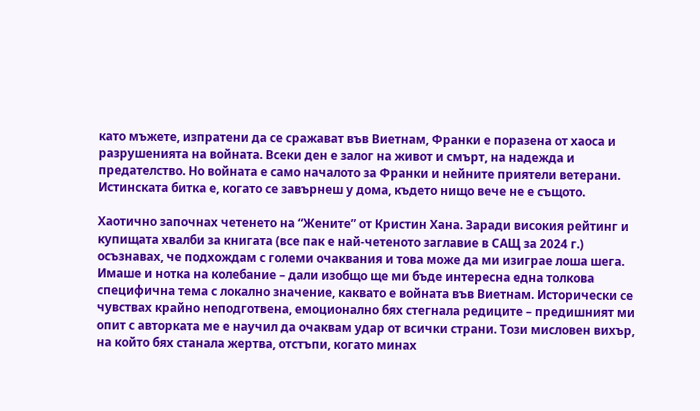като мъжете, изпратени да се сражават във Виетнам, Франки е поразена от хаоса и разрушенията на войната. Всеки ден е залог на живот и смърт, на надежда и предателство. Но войната е само началото за Франки и нейните приятели ветерани. Истинската битка е, когато се завърнеш у дома, където нищо вече не е същото.

Хаотично започнах четенето на “Жените” от Кристин Хана. Заради високия рейтинг и купищата хвалби за книгата (все пак е най-четеното заглавие в САЩ за 2024 г.) осъзнавах, че подхождам с големи очаквания и това може да ми изиграе лоша шега. Имаше и нотка на колебание – дали изобщо ще ми бъде интересна една толкова специфична тема с локално значение, каквато е войната във Виетнам. Исторически се чувствах крайно неподготвена, емоционално бях стегнала редиците – предишният ми опит с авторката ме е научил да очаквам удар от всички страни. Този мисловен вихър, на който бях станала жертва, отстъпи, когато минах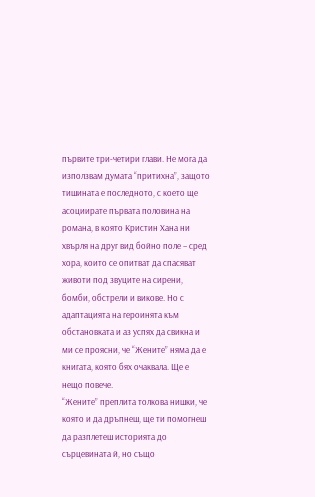първите три-четири глави. Не мога да използвам думата “притихна”, защото тишината е последното, с което ще асоциирате първата половина на романа, в която Кристин Хана ни хвърля на друг вид бойно поле – сред хора, които се опитват да спасяват животи под звуците на сирени, бомби, обстрели и викове. Но с адаптацията на героинята към обстановката и аз успях да свикна и ми се проясни, че “Жените” няма да е книгата, която бях очаквала. Ще е нещо повече.
“Жените” преплита толкова нишки, че която и да дръпнеш, ще ти помогнеш да разплетеш историята до сърцевината й, но също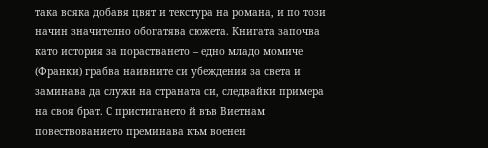така всяка добавя цвят и текстура на романа, и по този начин значително обогатява сюжета. Книгата започва като история за порастването – едно младо момиче (Франки) грабва наивните си убеждения за света и заминава да служи на страната си, следвайки примера на своя брат. С пристигането й във Виетнам повествованието преминава към военен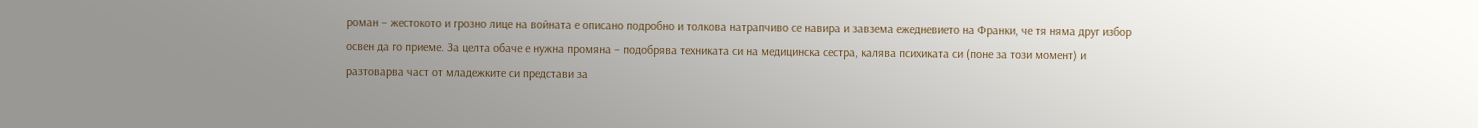роман – жестокото и грозно лице на войната е описано подробно и толкова натрапчиво се навира и завзема ежедневието на Франки, че тя няма друг избор освен да го приеме. За целта обаче е нужна промяна – подобрява техниката си на медицинска сестра, калява психиката си (поне за този момент) и разтоварва част от младежките си представи за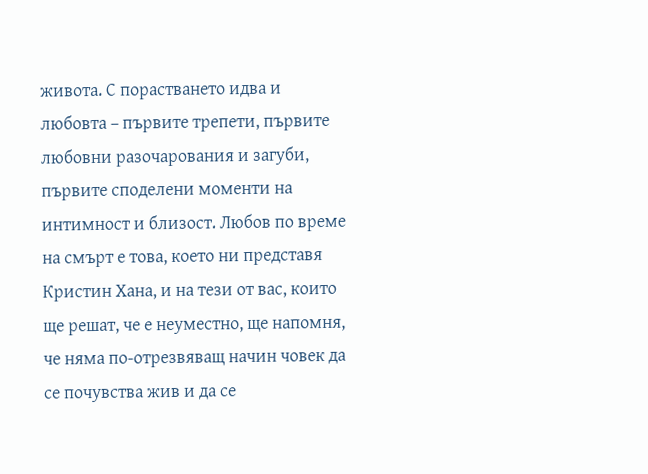живота. С порастването идва и любовта – първите трепети, първите любовни разочарования и загуби, първите споделени моменти на интимност и близост. Любов по време на смърт е това, което ни представя Кристин Хана, и на тези от вас, които ще решат, че е неуместно, ще напомня, че няма по-отрезвяващ начин човек да се почувства жив и да се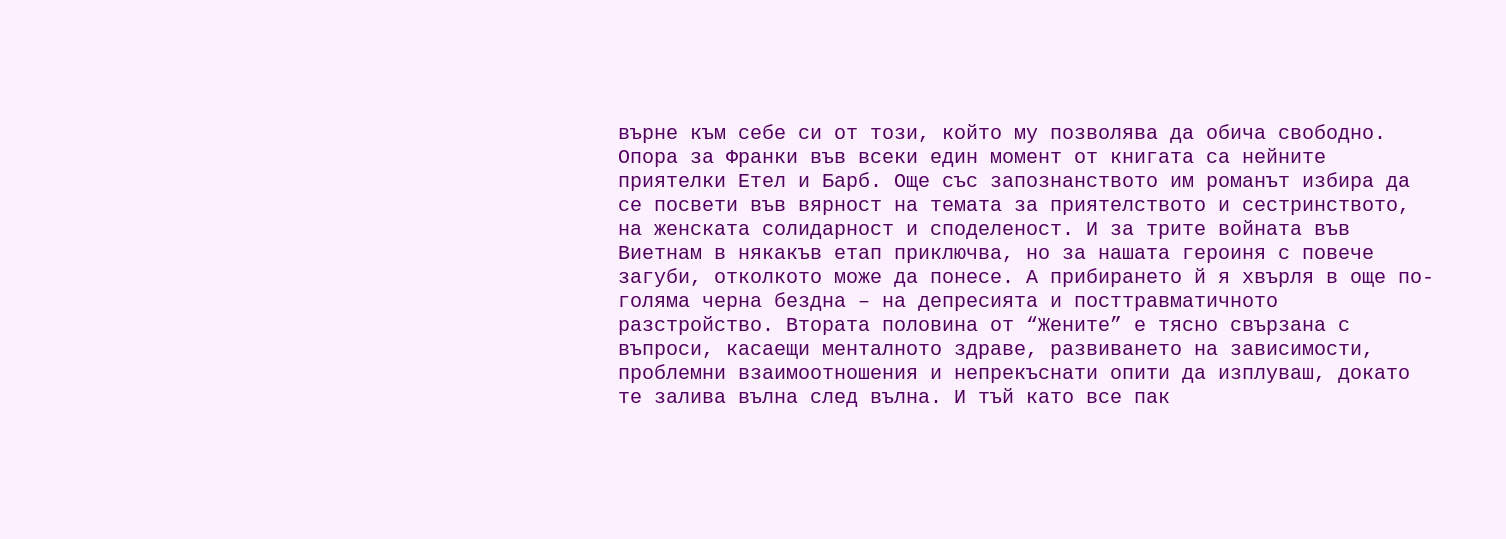върне към себе си от този, който му позволява да обича свободно. Опора за Франки във всеки един момент от книгата са нейните приятелки Етел и Барб. Още със запознанството им романът избира да се посвети във вярност на темата за приятелството и сестринството, на женската солидарност и споделеност. И за трите войната във Виетнам в някакъв етап приключва, но за нашата героиня с повече загуби, отколкото може да понесе. А прибирането й я хвърля в още по-голяма черна бездна – на депресията и посттравматичното разстройство. Втората половина от “Жените” е тясно свързана с въпроси, касаещи менталното здраве, развиването на зависимости, проблемни взаимоотношения и непрекъснати опити да изплуваш, докато те залива вълна след вълна. И тъй като все пак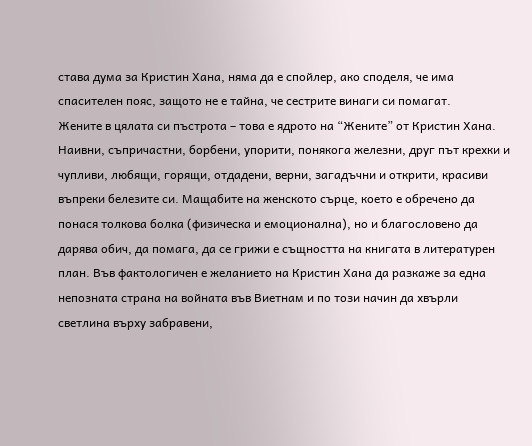става дума за Кристин Хана, няма да е спойлер, ако споделя, че има спасителен пояс, защото не е тайна, че сестрите винаги си помагат.
Жените в цялата си пъстрота – това е ядрото на “Жените” от Кристин Хана. Наивни, съпричастни, борбени, упорити, понякога железни, друг път крехки и чупливи, любящи, горящи, отдадени, верни, загадъчни и открити, красиви въпреки белезите си. Мащабите на женското сърце, което е обречено да понася толкова болка (физическа и емоционална), но и благословено да дарява обич, да помага, да се грижи е същността на книгата в литературен план. Във фактологичен е желанието на Кристин Хана да разкаже за една непозната страна на войната във Виетнам и по този начин да хвърли светлина върху забравени,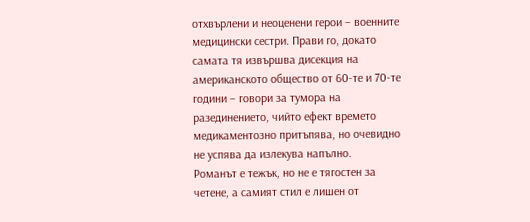отхвърлени и неоценени герои – военните медицински сестри. Прави го, докато самата тя извършва дисекция на американското общество от 60-те и 70-те години – говори за тумора на разединението, чийто ефект времето медикаментозно притъпява, но очевидно не успява да излекува напълно.
Романът е тежък, но не е тягостен за четене, а самият стил е лишен от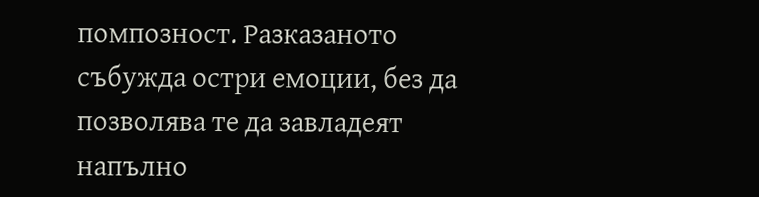помпозност. Разказаното събужда остри емоции, без да позволява те да завладеят напълно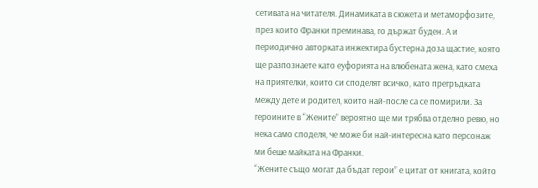сетивата на читателя. Динамиката в сюжета и метаморфозите, през които Франки преминава, го държат буден. А и периодично авторката инжектира бустерна доза щастие, която ще разпознаете като еуфорията на влюбената жена, като смеха на приятелки, които си споделят всичко, като прегръдката между дете и родител, които най-после са се помирили. За героините в “Жените” вероятно ще ми трябва отделно ревю, но нека само споделя, че може би най-интересна като персонаж ми беше майката на Франки.
“Жените също могат да бъдат герои” е цитат от книгата, който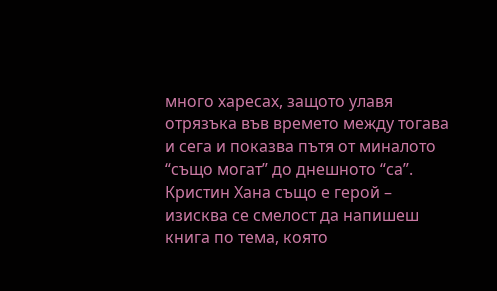много харесах, защото улавя отрязъка във времето между тогава и сега и показва пътя от миналото “също могат” до днешното “са”. Кристин Хана също е герой – изисква се смелост да напишеш книга по тема, която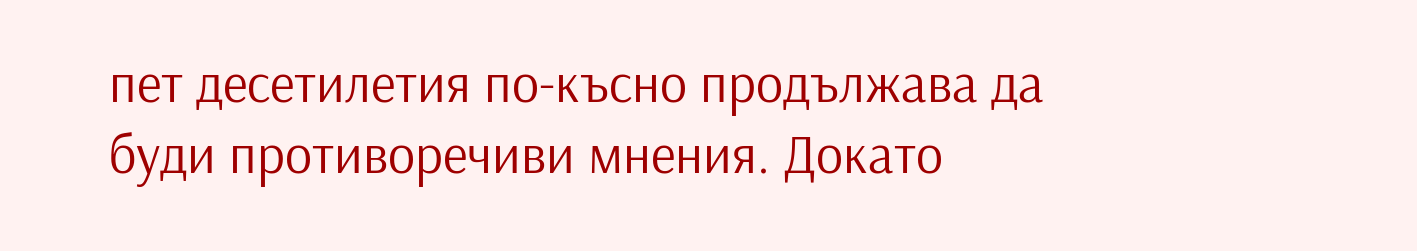пет десетилетия по-късно продължава да буди противоречиви мнения. Докато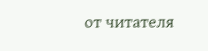от читателя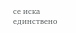се иска единствено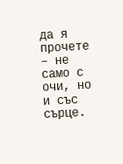да я прочете – не само с очи, но и със сърце.